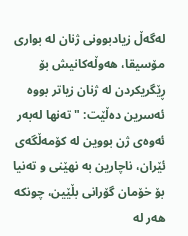لەگەڵ زیادبوونی ژنان لە بواری مۆسیقا، هەوڵەکانیش بۆ ڕێگریکردن لە ژنان زیاتر بووە
ئەسرین دەڵێت: "تەنها لەبەر ئەوەی ژن بووین لە کۆمەڵگەی ئێران، ناچارین بە نهێنی و تەنیا بۆ خۆمان گۆرانی بڵێین، چونکە هەر لە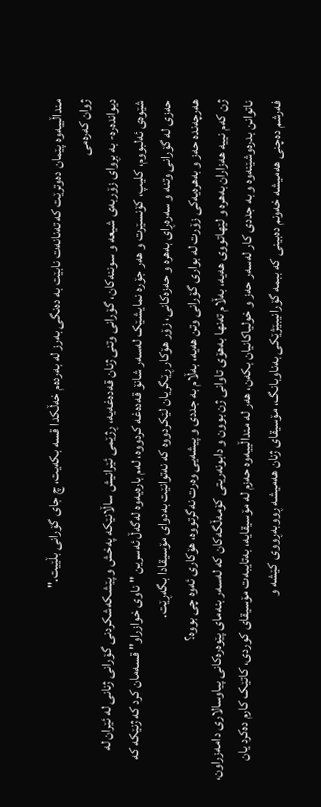منداڵییەوە پێمان دەوترێت کە تەنانەت نابێت بە دەنگی بەرز لە بەردەم خەڵکدا قسە بکەیت، چ جای گۆرانی بڵێیت."
ژوان کەرەمی
دیواندەرە- بە بڕوای زۆربەی شیعە و سوننەکان، گۆرانی وتنی ژنان قەدەغەیە، ڕژێمی ئێرانیش ساڵانێکە پەخش و پێشکەشکردنی گۆرانی ژنانی لە ئێران لە شێوەی ئەلبووم، کلیپ، کۆنسێرت و هەر جۆرە نمایشێک لەسەر شانۆ قەدەغە کردووە، لەم بارەیەوە لەگەڵ ئەسرین " ناوی خوازراو" قسەمان کرد کە ژنێکە کە حەزی لە گۆرانی وتنە و سەرەڕای بەهرە و حەزەکانی، زۆر هۆکار ڕێگریان لێکردووە کە نەتوانێت بەدوای مۆسیقادا بگەڕێت.
هەرچەندە حەز و بەهرەیەکی زۆرت لە بواری گۆرانی وتن هەیە، بەڵام بە جددی و پیشەیی وەرت نەگرتووە، هۆکاری ئەوە چی بووە؟
ژن کەم نییە هەزاران بەهرە و لێهاتووی هەیە، بەڵام تەنها بەهۆی تاوانی ژن بوون و دابونەریتی کۆمەڵگەکان کە لەسەر بنەمای پێوەرەکانی پیاوسالاری دامەزراون، ناتوانن بدرەوشێنەوە و بە جددی کار لەسەر حەز و خولیاکانیان بکەن، هەر لە منداڵییەوە حەزم لە مۆسیقایە، بەتایبەت مۆسیقای کوردی، کاتێک کارم دەکرد یان فەرشم دەچنی هەمیشە خەونم دەبینی کە ببمە گۆرانیبێژێکی بەناوبانگ، مۆسیقای ژنان هەمیشە ڕووبەڕووی کێشە و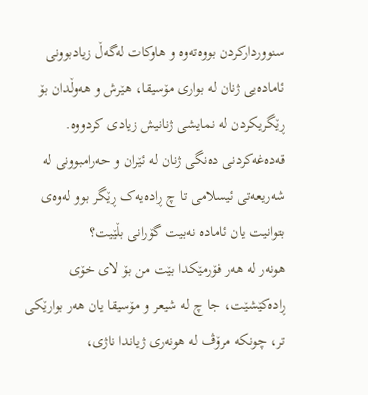سنووردارکردن بووەتەوە و هاوکات لەگەڵ زیادبوونی ئامادەیی ژنان لە بواری مۆسیقا، هێرش و هەوڵدان بۆ ڕێگریکردن لە نمایشی ژنانیش زیادی کردووە.
قەدەغەکردنی دەنگی ژنان لە ئێران و حەرامبوونی لە شەریعەتی ئیسلامی تا چ ڕادەیەک ڕێگر بوو لەوەی بتوانیت یان ئامادە نەبیت گۆرانی بڵێیت؟
هونەر لە هەر فۆرمێکدا بێت من بۆ لای خۆی ڕادەکێشێت، جا چ لە شیعر و مۆسیقا یان هەر بوارێکی تر، چونکە مرۆڤ لە هونەری ژیاندا ناژی،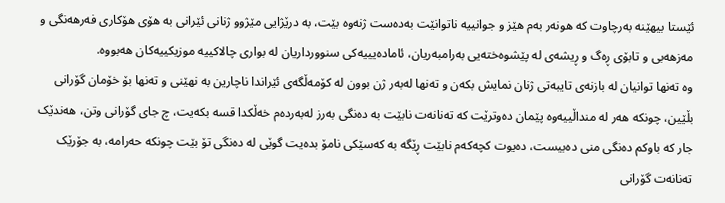ئێستا بیهێنە بەرچاوت کە هونەر بەم هێز و جوانییە ناتوانێت بەدەست ژنەوە بێت، بە درێژایی مێژوو ژنانی ئێرانی بە هۆی هۆکاری فەرهەنگی و مەزهەبی و تابۆی ڕەگ و ڕیشەی لە پێشوەختەیی بەرامبەریان، ئامادەیییەکی سنوورداریان لە بواری چالاکییە موزیکییەکان هەبووە.
وە تەنها توانیان لە بازنەی تایبەتی ژنان نمایش بکەن و تەنها لەبەر ژن بوون لە کۆمەڵگەی ئێراندا ناچارین بە نهێنی و تەنها بۆ خۆمان گۆرانی بڵێین، چونکە هەر لە منداڵییەوە پێمان دەوترێت کە تەنانەت نابێت بە دەنگی بەرز لەبەردەم خەڵکدا قسە بکەیت، چ جای گۆرانی وتن، هەندێک جار کە باوکم دەنگی منی دەبیست، دەیوت کچەکەم نابێت ڕێگە بە کەسێکی نامۆ بدەیت گوێی لە دەنگی تۆ بێت چونکە حەرامە، بە جۆرێک تەنانەت گۆرانی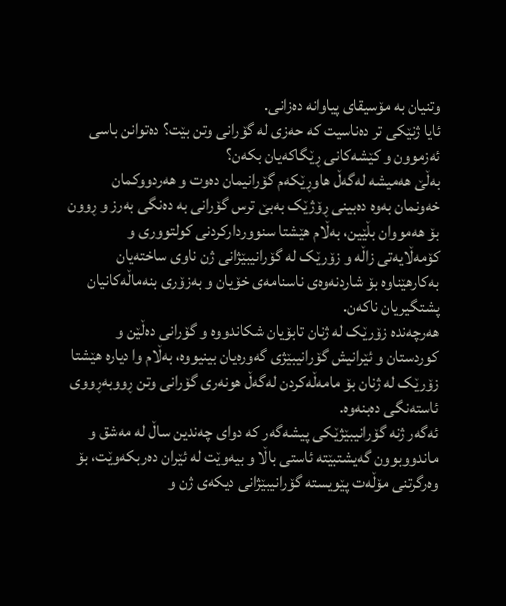وتنیان بە مۆسیقای پیاوانە دەزانی.
ئایا ژنێکی تر دەناسیت کە حەزی لە گۆرانی وتن بێت؟ دەتوانن باسی ئەزموون و کێشەکانی ڕێگاکەیان بکەن؟
بەڵێ هەمیشە لەگەڵ هاوڕێکەم گۆرانیمان دەوت و هەردووکمان خەونمان بەوە دەبینی ڕۆژێک بەبێ ترس گۆرانی بە دەنگی بەرز و ڕوون بۆ هەمووان بڵێین، بەڵام هێشتا سنووردارکردنی کولتووری و کۆمەڵایەتی زاڵە و زۆرێک لە گۆرانیبێژانی ژن ناوی ساختەیان بەکارهێناوە بۆ شاردنەوەی ناسنامەی خۆیان و بەزۆری بنەماڵەکانیان پشتگیریان ناکەن.
هەرچەندە زۆرێک لە ژنان تابۆیان شکاندووە و گۆرانی دەڵێن و کوردستان و ئێرانیش گۆرانیبێژی گەورەیان بینیووە، بەڵام وا دیارە هێشتا زۆرێک لە ژنان بۆ مامەڵەکردن لەگەڵ هونەری گۆرانی وتن ڕووبەڕووی ئاستەنگی دەبنەوە.
ئەگەر ژنە گۆرانیبێژێکی پیشەگەر کە دوای چەندین ساڵ لە مەشق و ماندووبوون گەیشتبێتە ئاستی باڵا و بیەوێت لە ئێران دەربکەوێت، بۆ وەرگرتنی مۆڵەت پێویستە گۆرانیبێژانی دیکەی ژن و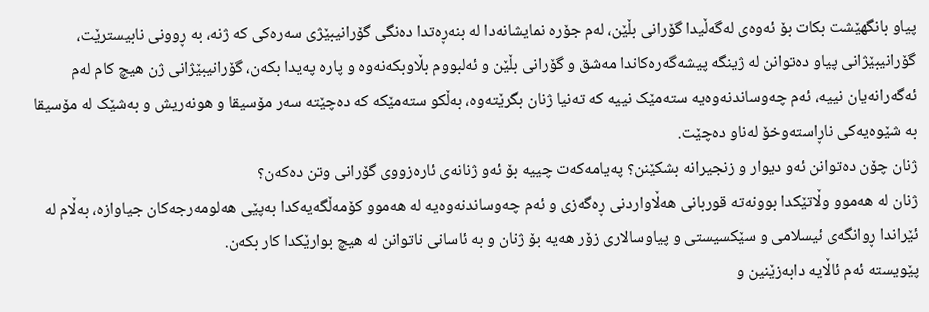پیاو بانگهێشت بکات بۆ ئەوەی لەگەڵیدا گۆرانی بڵێن، لەم جۆرە نمایشانەدا لە بنەڕەتدا دەنگی گۆرانیبێژی سەرەکی کە ژنە، بە ڕوونی نابیسترێت، گۆرانیبێژانی پیاو دەتوانن لە ژینگە پیشەگەرەکاندا مەشق و گۆرانی بڵێن و ئەلبووم بڵاوبکەنەوە و پارە پەیدا بکەن، گۆرانیبێژانی ژن هیچ کام لەم ئەگەرانەیان نییە، ئەم چەوساندنەوەیە ستەمێک نییە کە تەنیا ژنان بگرێتەوە، بەڵکو ستەمێکە کە دەچێتە سەر مۆسیقا و هونەریش و بەشێک لە مۆسیقا بە شێوەیەکی ناڕاستەوخۆ لەناو دەچێت.
ژنان چۆن دەتوانن ئەو دیوار و زنجیرانە بشکێنن؟ پەیامەکەت چییە بۆ ئەو ژنانەی ئارەزووی گۆرانی وتن دەکەن؟
ژنان لە هەموو وڵاتێکدا بوونەتە قوربانی هەڵاواردنی ڕەگەزی و ئەم چەوساندنەوەیە لە هەموو کۆمەڵگەیەکدا بەپێی هەلومەرجەکان جیاوازە، بەڵام لە ئێراندا ڕوانگەی ئیسلامی و سێکسیستی و پیاوسالاری زۆر هەیە بۆ ژنان و بە ئاسانی ناتوانن لە هیچ بوارێکدا کار بکەن.
پێویستە ئەم ئاڵایە دابەزێنین و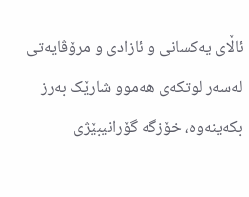ئاڵای یەکسانی و ئازادی و مرۆڤایەتی لەسەر لوتکەی هەموو شارێک بەرز بکەینەوە، خۆزگە گۆرانیبێژی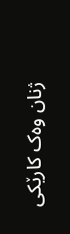ژنان وەک کارێکی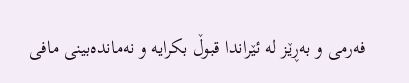فەرمی و بەڕێز لە ئێراندا قبوڵ بکرایە و نەماندەبینی مافی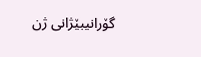گۆرانیبێژانی ژن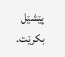پێشێل بکرێت.